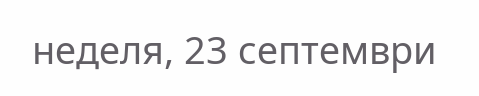неделя, 23 септември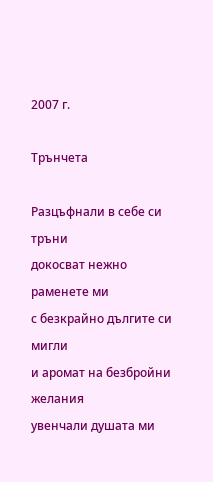2007 г.

Трънчета

Разцъфнали в себе си тръни
докосват нежно раменете ми
с безкрайно дългите си мигли
и аромат на безбройни желания
увенчали душата ми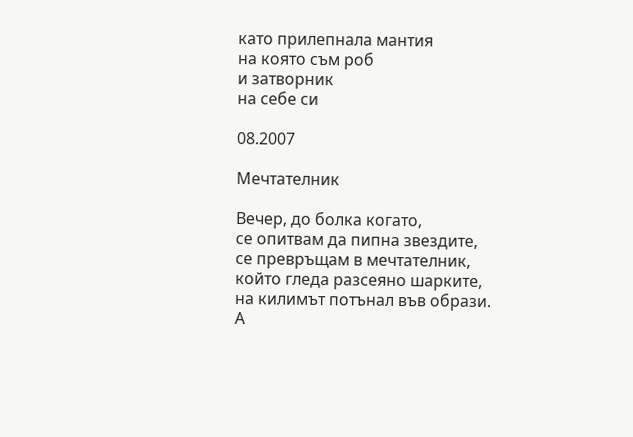като прилепнала мантия
на която съм роб
и затворник
на себе си

08.2007

Мечтателник

Вечер, до болка когато,
се опитвам да пипна звездите,
се превръщам в мечтателник,
който гледа разсеяно шарките,
на килимът потънал във образи.
А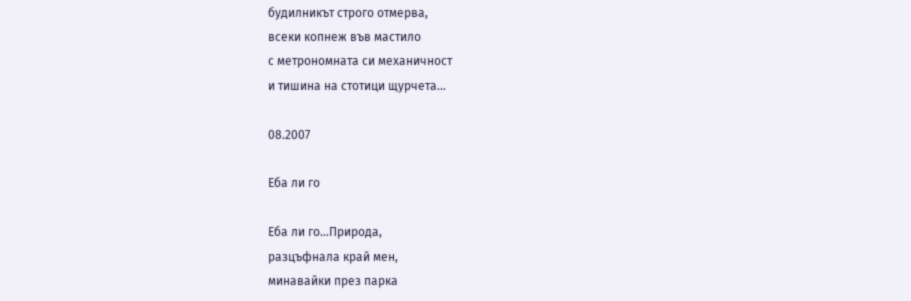будилникът строго отмерва,
всеки копнеж във мастило
с метрономната си механичност
и тишина на стотици щурчета...

08.2007

Еба ли го

Еба ли го...Природа,
разцъфнала край мен,
минавайки през парка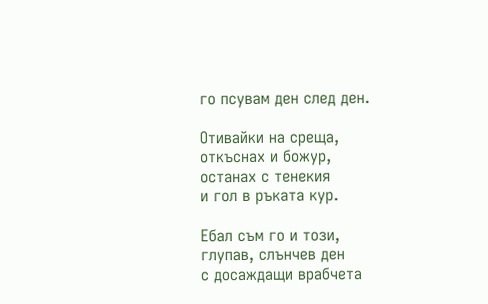го псувам ден след ден.

Отивайки на среща,
откъснах и божур,
останах с тенекия
и гол в ръката кур.

Ебал съм го и този,
глупав, слънчев ден
с досаждащи врабчета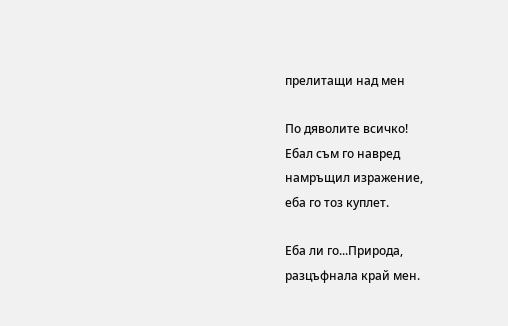прелитащи над мен

По дяволите всичко!
Ебал съм го навред
намръщил изражение,
еба го тоз куплет.

Еба ли го...Природа,
разцъфнала край мен.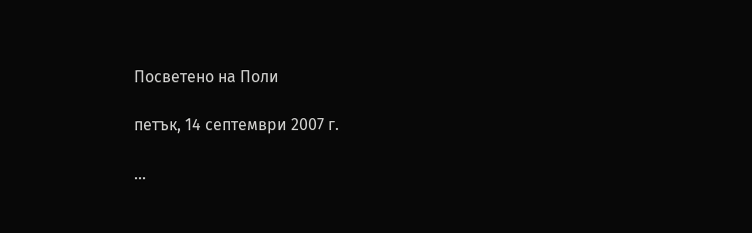Посветено на Поли

петък, 14 септември 2007 г.

...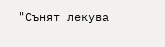"Сънят лекува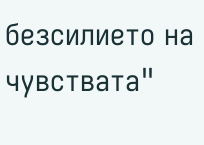безсилието на чувствата"